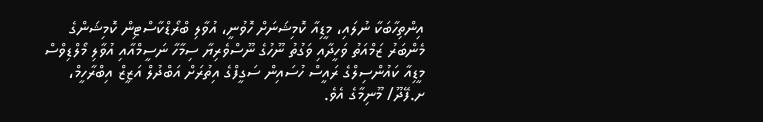އިންތިހާބަކާ ނުލައި، މީޑިއާ ކޮމިޝަނަށް ހޮވުނީ، އުވާލި ބްރޯޑްކާސްޓިން ކޮމިޝަންގެ މެންބަރު ޒަމްއަތު ވަހީދާއި ވަގުތު ނޫހުގެ ނޫސްވެރިޔާ ސިމާހާ ނަސީމްއާއި އުވާލި މޯލްޑިވްސް މީޑިއާ ކައުންސިލްގެ ރައީސް ހުސައިން ސަގީފްގެ އިތުރަށް އަބްދުލް އަޒީޒް އިބްރާހީމް، ށ.ފޭދޫ/ މޫނިމާގެ އެވެ.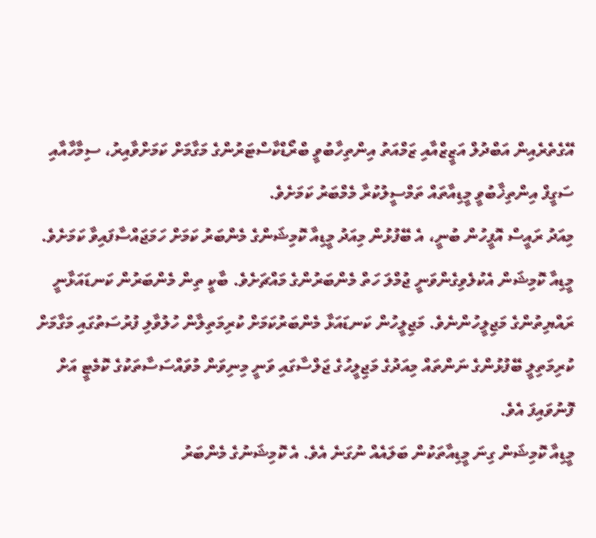އޭގެތެރެއިން އަބްދުލް އަޒީޒްއާއި ޒަމްއަތު އިންތިހާބުވީ ބްރޯޑްކާސްޓަރުންގެ މަގާމަށް ކަމަށްވާއިރު، ސިމާހާއާއި ސަގީފް އިންތިޚާބުވީ މީޑިއާތައް ތަމްސީލުކުރާ މެމްބަރު ކަމަށެވެ.
މިއަދު ރައީސް އޮފީހުން ބުނީ، އެ ބޭފުޅުން މިއަދު މީޑިއާ ކޮމިޝަންގެ މެންބަރު ކަމަށް ހަމަޖައްސާފައިވާ ކަމަށެވެ.
މީޑިއާ ކޮމިޝަން އެކުލެވިގެންވަނީ ޖުމްލަ ހަތް މެންބަރުންގެ މައްޗަށެވެ. ބާކީ ތިން މެންބަރުން ކަނޑައަޅާނީ ރައްޔިތުންގެ މަޖިލީހުންނެވެ. މަޖިލީހުން ކަނޑައަޅާ މެންބަރުކަމަށް ކުރިމަތިލާން ހުލުވާލި ފުރުސަތުގައި މަގާމަށް ކުރިމަތިލީ ބޭފުޅުންގެ ނަންތައް މިއަދުގެ މަޖިލީހުގެ ޖަލްސާގައި ވަނީ މިނިވަން މުވައްސަސާތަކުގެ ކޮމެޓީ އަށް ފޮނުވައިފަ އެވެ.
މީޑިއާ ކޮމިޝަން ގިނަ މީޑިއާތަކުން ބަލައެއް ނުގަނެ އެވެ. އެ ކޮމިޝަނުގެ މެންބަރު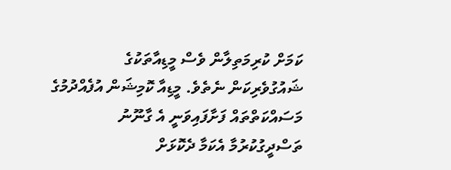ކަމަށް ކުރިމަތިލާން ވެސް މީޑިއާތަކުގެ ޝައުގުވެރިކަން ނެތެވެ. މީޑިއާ ކޮމިޝަން އުފެއްދުމުގެ މަސައްކަތްތައް ފަށާފައިވަނީ އެ ގާނޫނު ތަސްދީގުކުރުމާ އެކަމާ ދެކޮޅަށް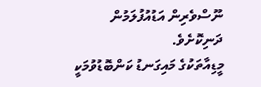ނޫސްވެރިން އަޑުއުފުލަމުން ދަނިކޮށެވެ.
މީޑިއާތަކުގެ މައިގަނޑު ކަންބޮޑުވުމަކީ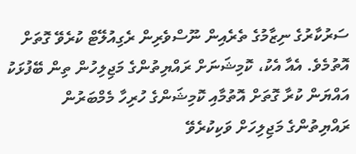ސަރުކާރުގެ ނިޒާމުގެ ތެރެއިން ނޫސްވެރިން ރެގިއުލޭޓް ކުރެވޭ ގޮތަށް އޮތުމެވެ. އެއާ އެކު، ކޮމިޝަނަށް ރައްޔިތުންގެ މަޖިލިހުން ތިން ބޭފުޅަކު އައްޔަން ކުރާ ގޮތަށް އޮތުމާއި ކޮމިޝަންގެ ހުރިހާ މެމްބަރުން ރައްޔިތުންގެ މަޖިލިހަށް ވަކިކުރެވޭ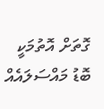ގޮތަށް އޮތުމަކީ ބޮޑު މައްސަލައެއް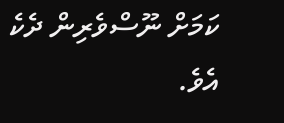ކަމަށް ނޫސްވެރިން ދެކެ އެވެ.